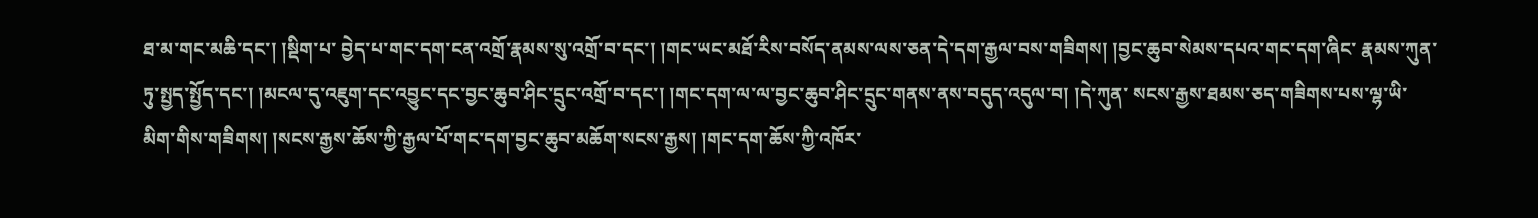ཐ་མ་གང་མཆི་དང་། །སྡིག་པ་ བྱེད་པ་གང་དག་ངན་འགྲོ་རྣམས་སུ་འགྲོ་བ་དང་། །གང་ཡང་མཐོ་རིས་བསོད་ནམས་ལས་ཅན་དེ་དག་རྒྱལ་བས་གཟིགས། །བྱང་ཆུབ་སེམས་དཔའ་གང་དག་ཞིང་ རྣམས་ཀུན་ཏུ་སྤྱད་སྤྱོད་དང་། །མངལ་དུ་འཇུག་དང་འབྱུང་དང་བྱང་ཆུབ་ཤིང་དྲུང་འགྲོ་བ་དང་། །གང་དག་ལ་ལ་བྱང་ཆུབ་ཤིང་དྲུང་གནས་ནས་བདུད་འདུལ་བ། །དེ་ཀུན་ སངས་རྒྱས་ཐམས་ཅད་གཟིགས་པས་ལྷ་ཡི་མིག་གིས་གཟིགས། །སངས་རྒྱས་ཆོས་ཀྱི་རྒྱལ་པོ་གང་དག་བྱང་ཆུབ་མཆོག་སངས་རྒྱས། །གང་དག་ཆོས་ཀྱི་འཁོར་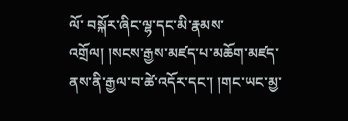ལོ་ བསྐོར་ཞིང་ལྷ་དང་མི་རྣམས་འགྲོལ། །སངས་རྒྱས་མཛད་པ་མཆོག་མཛད་ནས་ནི་རྒྱལ་བ་ཚེ་འདོར་དང་། །གང་ཡང་མྱ་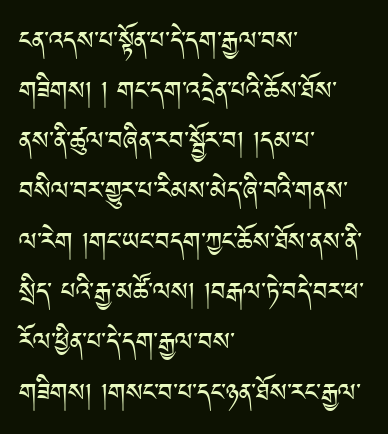ངན་འདས་པ་སྟོན་པ་དེ་དག་རྒྱལ་བས་གཟིགས། ། གང་དག་འདྲེན་པའི་ཆོས་ཐོས་ནས་ནི་ཚུལ་བཞིན་རབ་སྦྱོར་བ། །དམ་པ་བསིལ་བར་གྱུར་པ་རིམས་མེད་ཞི་བའི་གནས་ལ་རེག །གང་ཡང་བདག་ཀྱང་ཆོས་ཐོས་ནས་ནི་སྲིད་ པའི་རྒྱ་མཚོ་ལས། །བརྒལ་ཏེ་བདེ་བར་ཕ་རོལ་ཕྱིན་པ་དེ་དག་རྒྱལ་བས་གཟིགས། །གསང་བ་པ་དང་ཉན་ཐོས་རང་རྒྱལ་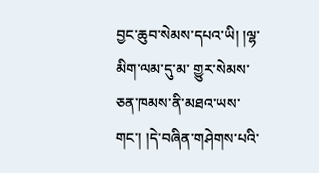བྱང་ཆུབ་སེམས་དཔའ་ཡི། །ལྷ་མིག་ལམ་དུ་མ་ གྱུར་སེམས་ཅན་ཁམས་ནི་མཐའ་ཡས་གང་། །དེ་བཞིན་གཤེགས་པའི་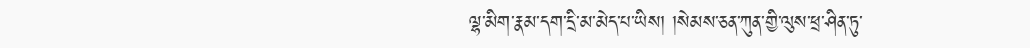ལྷ་མིག་རྣམ་དག་དྲི་མ་མེད་པ་ཡིས། །སེམས་ཅན་ཀུན་གྱི་ལུས་ཕྲ་ཤིན་ཏུ་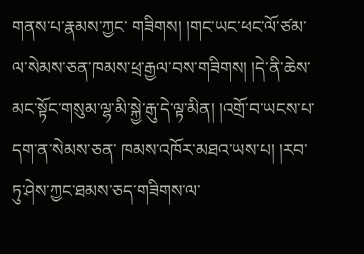གནས་པ་རྣམས་ཀྱང་ གཟིགས། །གང་ཡང་ཕང་ལོ་ཙམ་ལ་སེམས་ཅན་ཁམས་ཕྲ་རྒྱལ་བས་གཟིགས། །དེ་ནི་ཆེས་མང་སྟོང་གསུམ་ལྷ་མི་སྐྱེ་རྒུ་དེ་ལྟ་མིན། །འགྲོ་བ་ཡངས་པ་དག་ན་སེམས་ཅན་ ཁམས་འཁོར་མཐའ་ཡས་པ། །རབ་ཏུ་ཤེས་ཀྱང་ཐམས་ཅད་གཟིགས་ལ་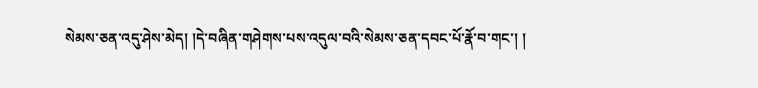སེམས་ཅན་འདུ་ཤེས་མེད། །དེ་བཞིན་གཤེགས་པས་འདུལ་བའི་སེམས་ཅན་དབང་པོ་རྣོ་བ་གང་། །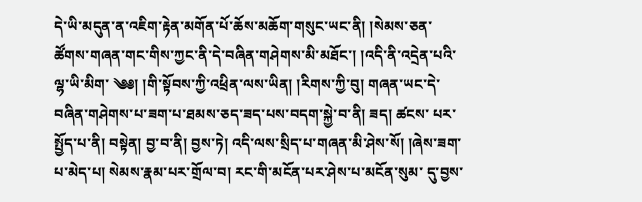དེ་ཡི་མདུན་ན་འཇིག་རྟེན་མགོན་པོ་ཆོས་མཆོག་གསུང་ཡང་ནི། །སེམས་ཅན་ཚོགས་གཞན་གང་གིས་ཀྱང་ནི་དེ་བཞིན་གཤེགས་མི་མཐོང་། །འདི་ནི་འདྲེན་པའི་ལྷ་ཡི་མིག་ ༄༅། །གི་སྟོབས་ཀྱི་འཕྲིན་ལས་ཡིན། །རིགས་ཀྱི་བུ། གཞན་ཡང་དེ་བཞིན་གཤེགས་པ་ཟག་པ་ཐམས་ཅད་ཟད་པས་བདག་སྐྱེ་བ་ནི། ཟད། ཚངས་ པར་སྤྱོད་པ་ནི། བསྟེན། བྱ་བ་ནི། བྱས་ཏེ། འདི་ལས་སྲིད་པ་གཞན་མི་ཤེས་སོ། །ཞེས་ཟག་པ་མེད་པ། སེམས་རྣམ་པར་གྲོལ་བ། རང་གི་མངོན་པར་ཤེས་པ་མངོན་སུམ་ དུ་བྱས་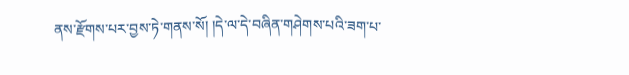ནས་རྫོགས་པར་བྱས་ཏེ་གནས་སོ། །དེ་ལ་དེ་བཞིན་གཤེགས་པའི་ཟག་པ་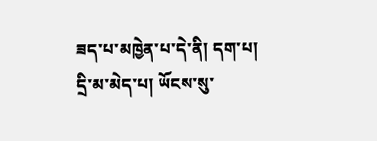ཟད་པ་མཁྱེན་པ་དེ་ནི། དག་པ། དྲི་མ་མེད་པ། ཡོངས་སུ་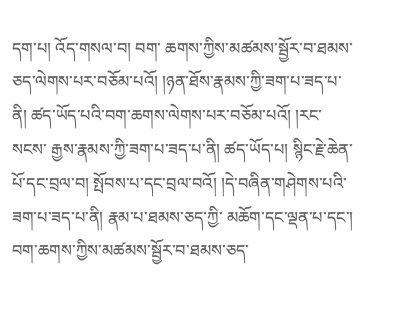དག་པ། འོད་གསལ་བ། བག་ ཆགས་ཀྱིས་མཚམས་སྦྱོར་བ་ཐམས་ཅད་ལེགས་པར་བཅོམ་པའོ། །ཉན་ཐོས་རྣམས་ཀྱི་ཟག་པ་ཟད་པ་ནི། ཚད་ཡོད་པའི་བག་ཆགས་ལེགས་པར་བཅོམ་པའོ། །རང་སངས་ རྒྱས་རྣམས་ཀྱི་ཟག་པ་ཟད་པ་ནི། ཚད་ཡོད་པ། སྙིང་རྗེ་ཆེན་པོ་དང་བྲལ་བ། སྤོབས་པ་དང་བྲལ་བའོ། །དེ་བཞིན་གཤེགས་པའི་ཟག་པ་ཟད་པ་ནི། རྣམ་པ་ཐམས་ཅད་ཀྱི་ མཆོག་དང་ལྡན་པ་དང་། བག་ཆགས་ཀྱིས་མཚམས་སྦྱོར་བ་ཐམས་ཅད་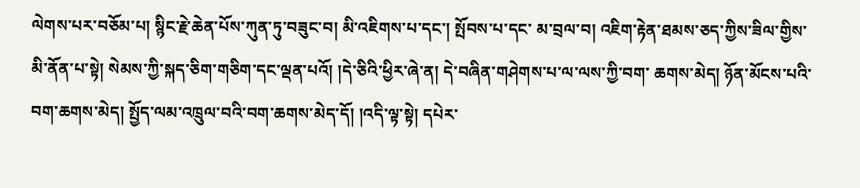ལེགས་པར་བཅོམ་པ། སྙིང་རྗེ་ཆེན་པོས་ཀུན་ཏུ་བཟུང་བ། མི་འཇིགས་པ་དང་། སྤོབས་པ་དང་ མ་བྲལ་བ། འཇིག་རྟེན་ཐམས་ཅད་ཀྱིས་ཟིལ་གྱིས་མི་ནོན་པ་སྟེ། སེམས་ཀྱི་སྐད་ཅིག་གཅིག་དང་ལྡན་པའོ། །དེ་ཅིའི་ཕྱིར་ཞེ་ན། དེ་བཞིན་གཤེགས་པ་ལ་ལས་ཀྱི་བག་ ཆགས་མེད། ཉོན་མོངས་པའི་བག་ཆགས་མེད། སྤྱོད་ལམ་འཁྲུལ་བའི་བག་ཆགས་མེད་དོ། །འདི་ལྟ་སྟེ། དཔེར་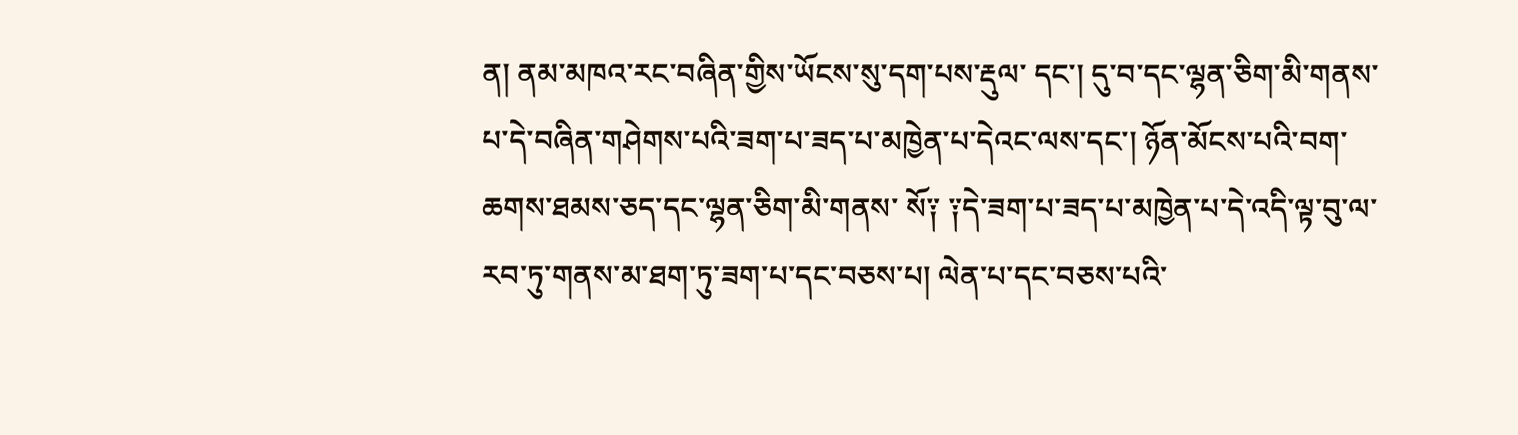ན། ནམ་མཁའ་རང་བཞིན་གྱིས་ཡོངས་སུ་དག་པས་རྡུལ་ དང་། དུ་བ་དང་ལྷན་ཅིག་མི་གནས་པ་དེ་བཞིན་གཤེགས་པའི་ཟག་པ་ཟད་པ་མཁྱེན་པ་དེའང་ལས་དང་། ཉོན་མོངས་པའི་བག་ཆགས་ཐམས་ཅད་དང་ལྷན་ཅིག་མི་གནས་ སོ༑ ༑དེ་ཟག་པ་ཟད་པ་མཁྱེན་པ་དེ་འདི་ལྟ་བུ་ལ་རབ་ཏུ་གནས་མ་ཐག་ཏུ་ཟག་པ་དང་བཅས་པ། ལེན་པ་དང་བཅས་པའི་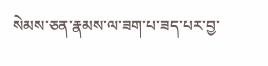སེམས་ཅན་རྣམས་ལ་ཟག་པ་ཟད་པར་བྱ་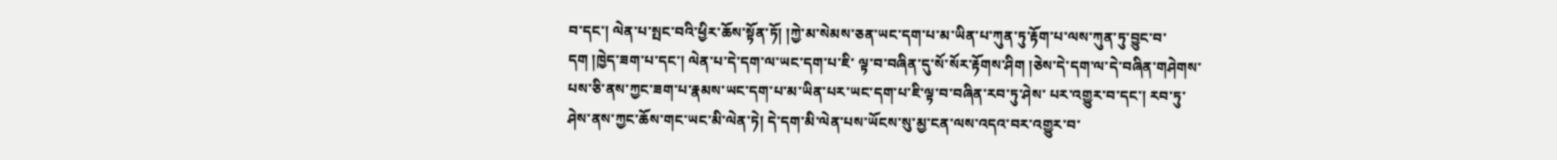བ་དང་། ལེན་པ་སྤང་བའི་ཕྱིར་ཆོས་སྟོན་ཏོ། །ཀྱེ་མ་སེམས་ཅན་ཡང་དག་པ་མ་ཡིན་པ་ཀུན་ཏུ་རྟོག་པ་ལས་ཀུན་ཏུ་བྱུང་བ་དག །ཁྱེད་ཟག་པ་དང་། ལེན་པ་དེ་དག་ལ་ཡང་དག་པ་ཇི་ ལྟ་བ་བཞིན་དུ་སོ་སོར་རྟོགས་ཤིག །ཅེས་དེ་དག་ལ་དེ་བཞིན་གཤེགས་པས་ཅི་ནས་ཀྱང་ཟག་པ་རྣམས་ཡང་དག་པ་མ་ཡིན་པར་ཡང་དག་པ་ཇི་ལྟ་བ་བཞིན་རབ་ཏུ་ཤེས་ པར་འགྱུར་བ་དང་། རབ་ཏུ་ཤེས་ནས་ཀྱང་ཆོས་གང་ཡང་མི་ལེན་ཏེ། དེ་དག་མི་ལེན་པས་ཡོངས་སུ་མྱ་ངན་ལས་འདའ་བར་འགྱུར་བ་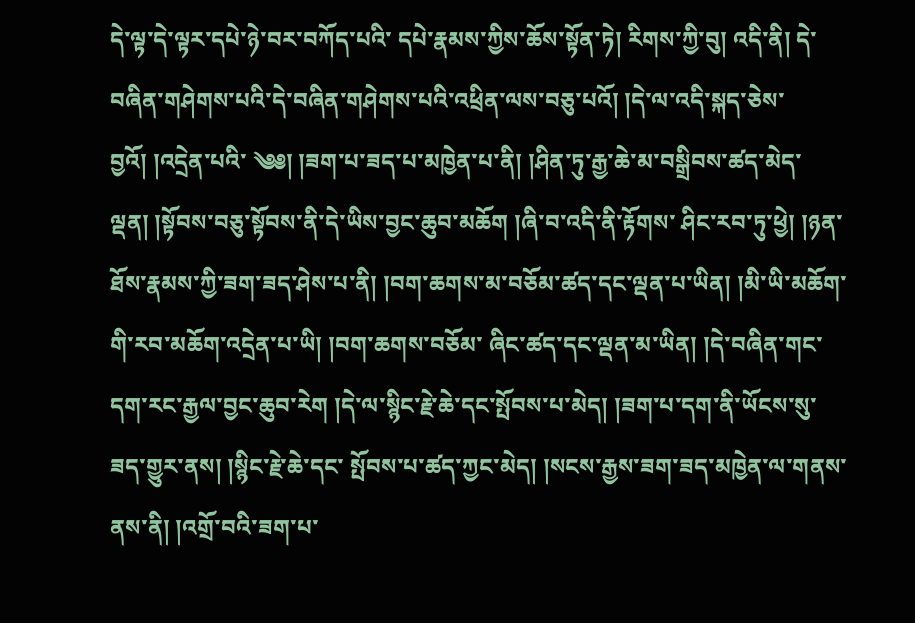དེ་ལྟ་དེ་ལྟར་དཔེ་ཉེ་བར་བཀོད་པའི་ དཔེ་རྣམས་ཀྱིས་ཆོས་སྟོན་ཏེ། རིགས་ཀྱི་བུ། འདི་ནི། དེ་བཞིན་གཤེགས་པའི་དེ་བཞིན་གཤེགས་པའི་འཕྲིན་ལས་བཅུ་པའོ། །དེ་ལ་འདི་སྐད་ཅེས་བྱའོ། །འདྲེན་པའི་ ༄༅། །ཟག་པ་ཟད་པ་མཁྱེན་པ་ནི། །ཤིན་ཏུ་རྒྱ་ཆེ་མ་བསྒྲིབས་ཚད་མེད་ལྡན། །སྟོབས་བཅུ་སྟོབས་ནི་དེ་ཡིས་བྱང་ཆུབ་མཆོག །ཞི་བ་འདི་ནི་རྟོགས་ ཤིང་རབ་ཏུ་ཕྱེ། །ཉན་ཐོས་རྣམས་ཀྱི་ཟག་ཟད་ཤེས་པ་ནི། །བག་ཆགས་མ་བཅོམ་ཚད་དང་ལྡན་པ་ཡིན། །མི་ཡི་མཆོག་གི་རབ་མཆོག་འདྲེན་པ་ཡི། །བག་ཆགས་བཅོམ་ ཞིང་ཚད་དང་ལྡན་མ་ཡིན། །དེ་བཞིན་གང་དག་རང་རྒྱལ་བྱང་ཆུབ་རེག །དེ་ལ་སྙིང་རྗེ་ཆེ་དང་སྤོབས་པ་མེད། །ཟག་པ་དག་ནི་ཡོངས་སུ་ཟད་གྱུར་ནས། །སྙིང་རྗེ་ཆེ་དང་ སྤོབས་པ་ཚད་ཀྱང་མེད། །སངས་རྒྱས་ཟག་ཟད་མཁྱེན་ལ་གནས་ནས་ནི། །འགྲོ་བའི་ཟག་པ་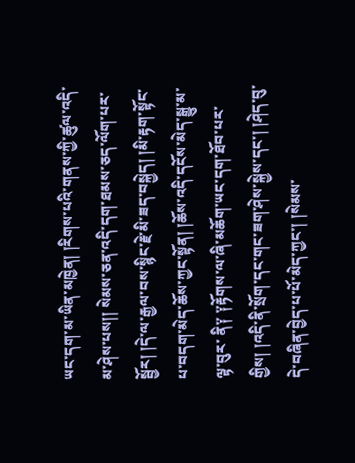ཡང་དག་མ་ཡིན་མཁྱེན། །རིགས་པའི་གནས་ཀྱི་ཚུལ་འདི་མ་ཤེས་པས།། སེམས་ཅན་འདི་དག་ཐམས་ཅད་ལོག་པར་སྦྱོར། །དེ་ལ་རྒྱལ་བས་སྙིང་རྗེ་མི་ཟད་བསྐྱེད། །མི་རྟག་སྟོང་པ་བདག་མེད་ཆོས་ཀྱང་སྟོན། །ཆོས་འདི་དངོས་མེད་སྒྱུ་མ་ལྟ་བུར་ ནི༑ ༑རྟོགས་ལ་ཞི་མཆོག་ཡང་དག་ཐོབ་པར་གྱིས། །འདི་ནི་སྲོག་དང་གང་ཟག་ཤེས་སྐྱེས་དང་། །ཤེད་བུ་དེ་བཞིན་བྱེད་པ་པོ་མེད་ཀྱང་། །སེམས་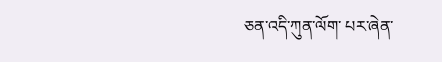ཅན་འདི་ཀུན་ལོག་ པར་ཞེན་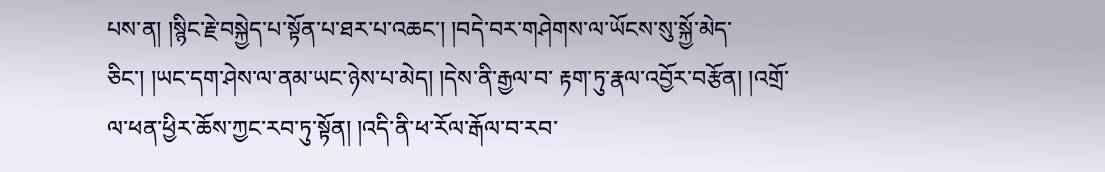པས་ན། །སྙིང་རྗེ་བསྐྱེད་པ་སྟོན་པ་ཐར་པ་འཆང་། །བདེ་བར་གཤེགས་ལ་ཡོངས་སུ་སྐྱོ་མེད་ཅིང་། །ཡང་དག་ཤེས་ལ་ནམ་ཡང་ཉེས་པ་མེད། །དེས་ནི་རྒྱལ་བ་ རྟག་ཏུ་རྣལ་འབྱོར་བརྩོན། །འགྲོ་ལ་ཕན་ཕྱིར་ཆོས་ཀྱང་རབ་ཏུ་སྟོན། །འདི་ནི་ཕ་རོལ་རྒོལ་བ་རབ་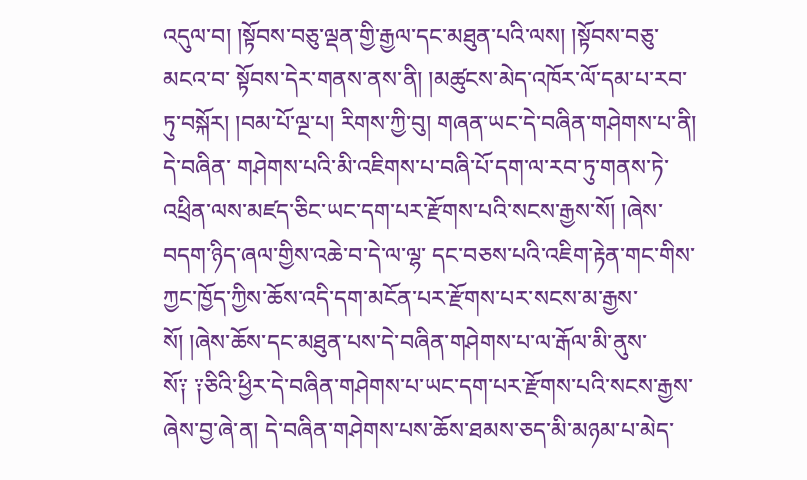འདུལ་བ། །སྟོབས་བཅུ་ལྡན་གྱི་རྒྱལ་དང་མཐུན་པའི་ལས། །སྟོབས་བཅུ་མངའ་བ་ སྟོབས་དེར་གནས་ནས་ནི། །མཚུངས་མེད་འཁོར་ལོ་དམ་པ་རབ་ཏུ་བསྐོར། །བམ་པོ་ལྔ་པ། རིགས་ཀྱི་བུ། གཞན་ཡང་དེ་བཞིན་གཤེགས་པ་ནི། དེ་བཞིན་ གཤེགས་པའི་མི་འཇིགས་པ་བཞི་པོ་དག་ལ་རབ་ཏུ་གནས་ཏེ་འཕྲིན་ལས་མཛད་ཅིང་ཡང་དག་པར་རྫོགས་པའི་སངས་རྒྱས་སོ། །ཞེས་བདག་ཉིད་ཞལ་གྱིས་འཆེ་བ་དེ་ལ་ལྷ་ དང་བཅས་པའི་འཇིག་རྟེན་གང་གིས་ཀྱང་ཁྱོད་ཀྱིས་ཆོས་འདི་དག་མངོན་པར་རྫོགས་པར་སངས་མ་རྒྱས་སོ། །ཞེས་ཆོས་དང་མཐུན་པས་དེ་བཞིན་གཤེགས་པ་ལ་རྒོལ་མི་ནུས་ སོ༑ ༑ཅིའི་ཕྱིར་དེ་བཞིན་གཤེགས་པ་ཡང་དག་པར་རྫོགས་པའི་སངས་རྒྱས་ཞེས་བྱ་ཞེ་ན། དེ་བཞིན་གཤེགས་པས་ཆོས་ཐམས་ཅད་མི་མཉམ་པ་མེད་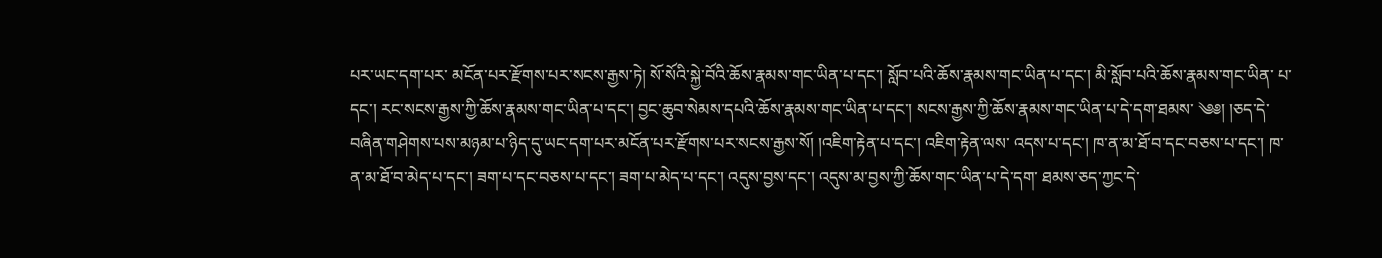པར་ཡང་དག་པར་ མངོན་པར་རྫོགས་པར་སངས་རྒྱས་ཏེ། སོ་སོའི་སྐྱེ་བོའི་ཆོས་རྣམས་གང་ཡིན་པ་དང་། སློབ་པའི་ཆོས་རྣམས་གང་ཡིན་པ་དང་། མི་སློབ་པའི་ཆོས་རྣམས་གང་ཡིན་ པ་དང་། རང་སངས་རྒྱས་ཀྱི་ཆོས་རྣམས་གང་ཡིན་པ་དང་། བྱང་ཆུབ་སེམས་དཔའི་ཆོས་རྣམས་གང་ཡིན་པ་དང་། སངས་རྒྱས་ཀྱི་ཆོས་རྣམས་གང་ཡིན་པ་དེ་དག་ཐམས་ ༄༅། །ཅད་དེ་བཞིན་གཤེགས་པས་མཉམ་པ་ཉིད་དུ་ཡང་དག་པར་མངོན་པར་རྫོགས་པར་སངས་རྒྱས་སོ། །འཇིག་རྟེན་པ་དང་། འཇིག་རྟེན་ལས་ འདས་པ་དང་། ཁ་ན་མ་ཐོ་བ་དང་བཅས་པ་དང་། ཁ་ན་མ་ཐོ་བ་མེད་པ་དང་། ཟག་པ་དང་བཅས་པ་དང་། ཟག་པ་མེད་པ་དང་། འདུས་བྱས་དང་། འདུས་མ་བྱས་ཀྱི་ཆོས་གང་ཡིན་པ་དེ་དག་ ཐམས་ཅད་ཀྱང་དེ་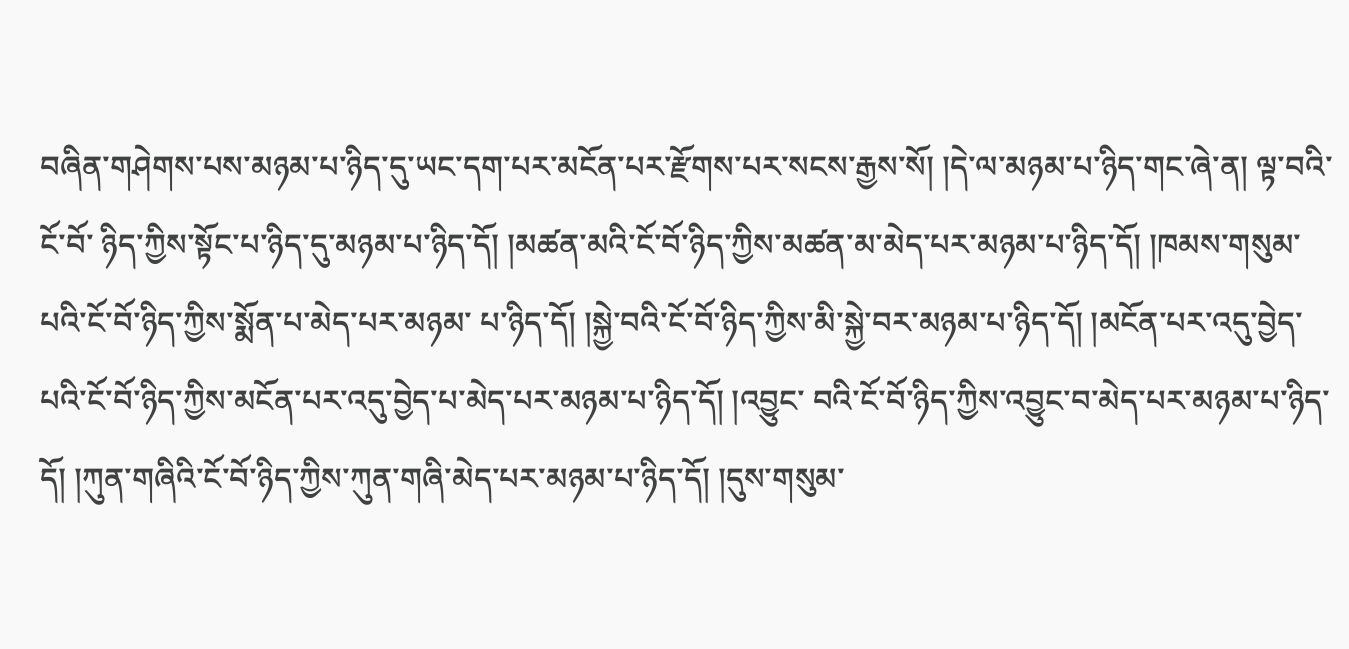བཞིན་གཤེགས་པས་མཉམ་པ་ཉིད་དུ་ཡང་དག་པར་མངོན་པར་རྫོགས་པར་སངས་རྒྱས་སོ། །དེ་ལ་མཉམ་པ་ཉིད་གང་ཞེ་ན། ལྟ་བའི་ངོ་བོ་ ཉིད་ཀྱིས་སྟོང་པ་ཉིད་དུ་མཉམ་པ་ཉིད་དོ། །མཚན་མའི་ངོ་བོ་ཉིད་ཀྱིས་མཚན་མ་མེད་པར་མཉམ་པ་ཉིད་དོ། །ཁམས་གསུམ་པའི་ངོ་བོ་ཉིད་ཀྱིས་སྨོན་པ་མེད་པར་མཉམ་ པ་ཉིད་དོ། །སྐྱེ་བའི་ངོ་བོ་ཉིད་ཀྱིས་མི་སྐྱེ་བར་མཉམ་པ་ཉིད་དོ། །མངོན་པར་འདུ་བྱེད་པའི་ངོ་བོ་ཉིད་ཀྱིས་མངོན་པར་འདུ་བྱེད་པ་མེད་པར་མཉམ་པ་ཉིད་དོ། །འབྱུང་ བའི་ངོ་བོ་ཉིད་ཀྱིས་འབྱུང་བ་མེད་པར་མཉམ་པ་ཉིད་དོ། །ཀུན་གཞིའི་ངོ་བོ་ཉིད་ཀྱིས་ཀུན་གཞི་མེད་པར་མཉམ་པ་ཉིད་དོ། །དུས་གསུམ་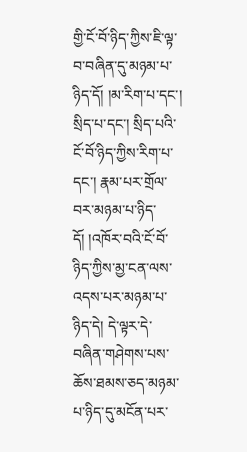གྱི་ངོ་བོ་ཉིད་ཀྱིས་ཇི་ལྟ་ བ་བཞིན་དུ་མཉམ་པ་ཉིད་དོ། །མ་རིག་པ་དང་། སྲིད་པ་དང་། སྲིད་པའི་ངོ་བོ་ཉིད་ཀྱིས་རིག་པ་དང་། རྣམ་པར་གྲོལ་བར་མཉམ་པ་ཉིད་དོ། །འཁོར་བའི་ངོ་བོ་ ཉིད་ཀྱིས་མྱ་ངན་ལས་འདས་པར་མཉམ་པ་ཉིད་དེ། དེ་ལྟར་དེ་བཞིན་གཤེགས་པས་ཆོས་ཐམས་ཅད་མཉམ་པ་ཉིད་དུ་མངོན་པར་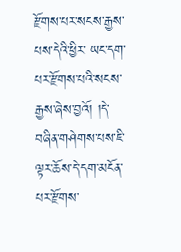རྫོགས་པར་སངས་རྒྱས་པས་དེའི་ཕྱིར་ ཡང་དག་པར་རྫོགས་པའི་སངས་རྒྱས་ཞེས་བྱའོ། །དེ་བཞིན་གཤེགས་པས་ཇི་ལྟར་ཆོས་དེ་དག་མངོན་པར་རྫོགས་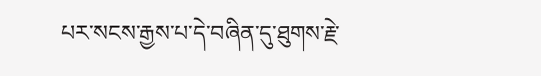པར་སངས་རྒྱས་པ་དེ་བཞིན་དུ་ཐུགས་རྗེ་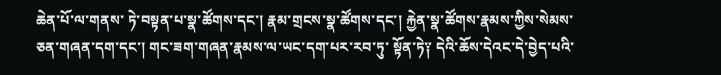ཆེན་པོ་ལ་གནས་ ཏེ་བསྟན་པ་སྣ་ཚོགས་དང་། རྣམ་གྲངས་སྣ་ཚོགས་དང་། རྐྱེན་སྣ་ཚོགས་རྣམས་ཀྱིས་སེམས་ཅན་གཞན་དག་དང་། གང་ཟག་གཞན་རྣམས་ལ་ཡང་དག་པར་རབ་ཏུ་ སྟོན་ཏེ༑ དེའི་ཆོས་དེའང་དེ་བྱེད་པའི་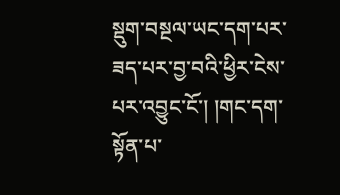སྡུག་བསྔལ་ཡང་དག་པར་ཟད་པར་བྱ་བའི་ཕྱིར་ངེས་པར་འབྱུང་ངོ་། །གང་དག་སྟོན་པ་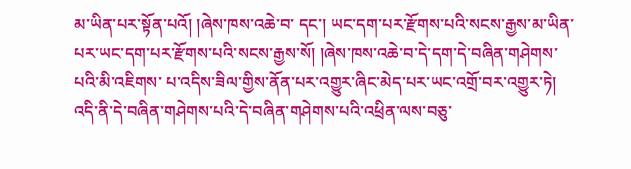མ་ཡིན་པར་སྟོན་པའོ། །ཞེས་ཁས་འཆེ་བ་ དང་། ཡང་དག་པར་རྫོགས་པའི་སངས་རྒྱས་མ་ཡིན་པར་ཡང་དག་པར་རྫོགས་པའི་སངས་རྒྱས་སོ། །ཞེས་ཁས་འཆེ་བ་དེ་དག་དེ་བཞིན་གཤེགས་པའི་མི་འཇིགས་ པ་འདིས་ཟིལ་གྱིས་ནོན་པར་འགྱུར་ཞིང་མེད་པར་ཡང་འགྲོ་བར་འགྱུར་ཏེ། འདི་ནི་དེ་བཞིན་གཤེགས་པའི་དེ་བཞིན་གཤེགས་པའི་འཕྲིན་ལས་བཅུ་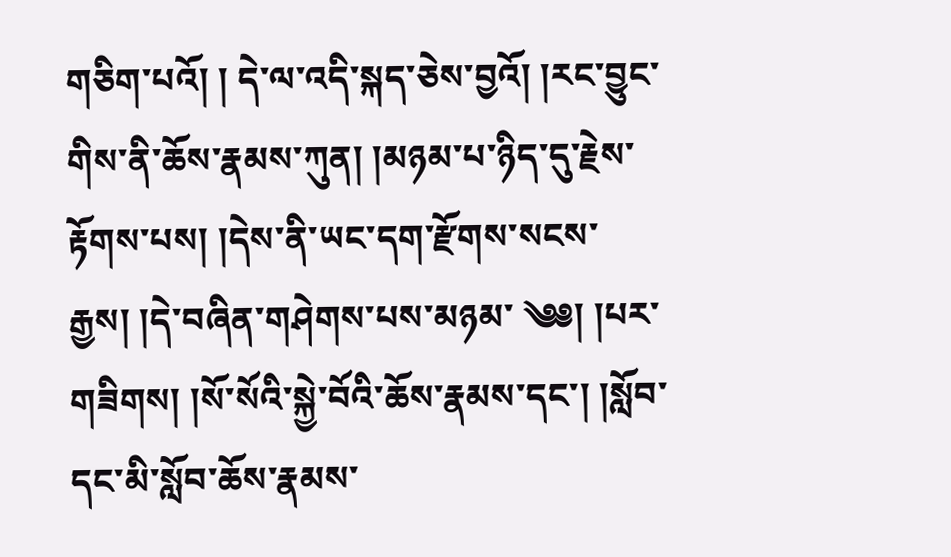གཅིག་པའོ། ། དེ་ལ་འདི་སྐད་ཅེས་བྱའོ། །རང་བྱུང་གིས་ནི་ཆོས་རྣམས་ཀུན། །མཉམ་པ་ཉིད་དུ་རྗེས་རྟོགས་པས། །དེས་ནི་ཡང་དག་རྫོགས་སངས་རྒྱས། །དེ་བཞིན་གཤེགས་པས་མཉམ་ ༄༅། །པར་གཟིགས། །སོ་སོའི་སྐྱེ་བོའི་ཆོས་རྣམས་དང་། །སློབ་དང་མི་སློབ་ཆོས་རྣམས་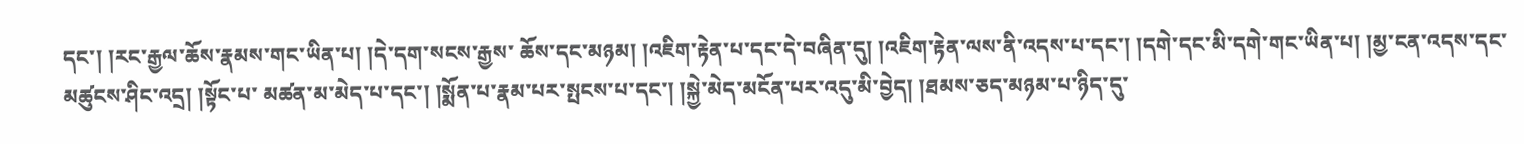དང་། །རང་རྒྱལ་ཆོས་རྣམས་གང་ཡིན་པ། །དེ་དག་སངས་རྒྱས་ ཆོས་དང་མཉམ། །འཇིག་རྟེན་པ་དང་དེ་བཞིན་དུ། །འཇིག་རྟེན་ལས་ནི་འདས་པ་དང་། །དགེ་དང་མི་དགེ་གང་ཡིན་པ། །མྱ་ངན་འདས་དང་མཚུངས་ཤིང་འདྲ། །སྟོང་པ་ མཚན་མ་མེད་པ་དང་། །སྨོན་པ་རྣམ་པར་སྤངས་པ་དང་། །སྐྱེ་མེད་མངོན་པར་འདུ་མི་བྱེད། །ཐམས་ཅད་མཉམ་པ་ཉིད་དུ་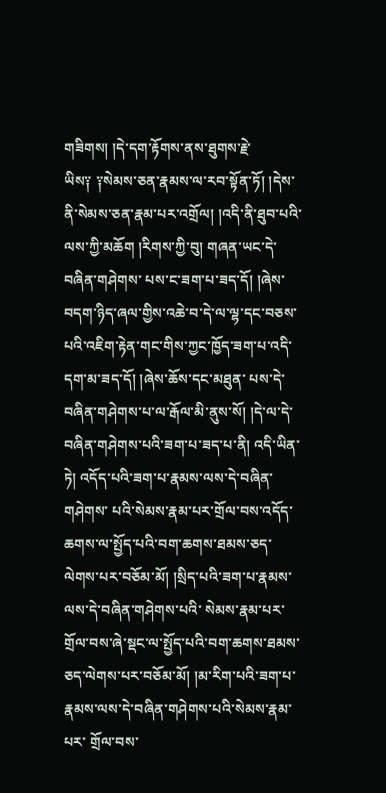གཟིགས། །དེ་དག་རྟོགས་ནས་ཐུགས་རྗེ་ ཡིས༑ ༑སེམས་ཅན་རྣམས་ལ་རབ་སྟོན་ཏོ། །དེས་ནི་སེམས་ཅན་རྣམ་པར་འགྲོལ། །འདི་ནི་ཐུབ་པའི་ལས་ཀྱི་མཆོག །རིགས་ཀྱི་བུ། གཞན་ཡང་དེ་བཞིན་གཤེགས་ པས་ང་ཟག་པ་ཟད་དོ། །ཞེས་བདག་ཉིད་ཞལ་གྱིས་འཆེ་བ་དེ་ལ་ལྷ་དང་བཅས་པའི་འཇིག་རྟེན་གང་གིས་ཀྱང་ཁྱོད་ཟག་པ་འདི་དག་མ་ཟད་དོ། །ཞེས་ཆོས་དང་མཐུན་ པས་དེ་བཞིན་གཤེགས་པ་ལ་རྒོལ་མི་ནུས་སོ། །དེ་ལ་དེ་བཞིན་གཤེགས་པའི་ཟག་པ་ཟད་པ་ནི། འདི་ཡིན་ཏེ། འདོད་པའི་ཟག་པ་རྣམས་ལས་དེ་བཞིན་གཤེགས་ པའི་སེམས་རྣམ་པར་གྲོལ་བས་འདོད་ཆགས་ལ་སྤྱོད་པའི་བག་ཆགས་ཐམས་ཅད་ལེགས་པར་བཅོམ་མོ། །སྲིད་པའི་ཟག་པ་རྣམས་ལས་དེ་བཞིན་གཤེགས་པའི་ སེམས་རྣམ་པར་གྲོལ་བས་ཞེ་སྡང་ལ་སྤྱོད་པའི་བག་ཆགས་ཐམས་ཅད་ལེགས་པར་བཅོམ་མོ། །མ་རིག་པའི་ཟག་པ་རྣམས་ལས་དེ་བཞིན་གཤེགས་པའི་སེམས་རྣམ་པར་ གྲོལ་བས་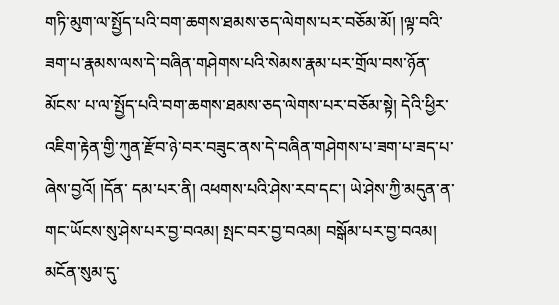གཏི་མུག་ལ་སྤྱོད་པའི་བག་ཆགས་ཐམས་ཅད་ལེགས་པར་བཅོམ་མོ། །ལྟ་བའི་ཟག་པ་རྣམས་ལས་དེ་བཞིན་གཤེགས་པའི་སེམས་རྣམ་པར་གྲོལ་བས་ཉོན་མོངས་ པ་ལ་སྤྱོད་པའི་བག་ཆགས་ཐམས་ཅད་ལེགས་པར་བཅོམ་སྟེ། དེའི་ཕྱིར་འཇིག་རྟེན་གྱི་ཀུན་རྫོབ་ཉེ་བར་བཟུང་ནས་དེ་བཞིན་གཤེགས་པ་ཟག་པ་ཟད་པ་ཞེས་བྱའོ། །དོན་ དམ་པར་ནི། འཕགས་པའི་ཤེས་རབ་དང་། ཡེ་ཤེས་ཀྱི་མདུན་ན་གང་ཡོངས་སུ་ཤེས་པར་བྱ་བའམ། སྤང་བར་བྱ་བའམ། བསྒོམ་པར་བྱ་བའམ། མངོན་སུམ་དུ་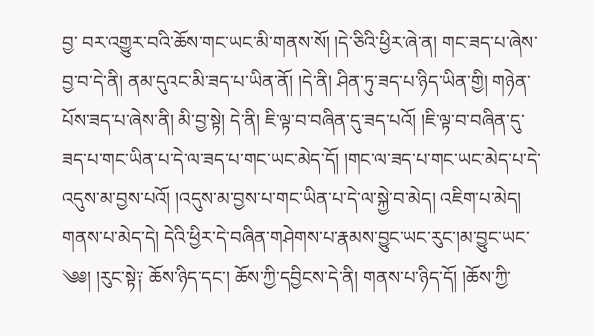བྱ་ བར་འགྱུར་བའི་ཆོས་གང་ཡང་མི་གནས་སོ། །དེ་ཅིའི་ཕྱིར་ཞེ་ན། གང་ཟད་པ་ཞེས་བྱ་བ་དེ་ནི། ནམ་དུའང་མི་ཟད་པ་ཡིན་ནོ། །དེ་ནི། ཤིན་ཏུ་ཟད་པ་ཉིད་ཡིན་གྱི། གཉེན་ པོས་ཟད་པ་ཞེས་ནི། མི་བྱ་སྟེ། དེ་ནི། ཇི་ལྟ་བ་བཞིན་དུ་ཟད་པའོ། །ཇི་ལྟ་བ་བཞིན་དུ་ཟད་པ་གང་ཡིན་པ་དེ་ལ་ཟད་པ་གང་ཡང་མེད་དོ། །གང་ལ་ཟད་པ་གང་ཡང་མེད་པ་དེ་ འདུས་མ་བྱས་པའོ། །འདུས་མ་བྱས་པ་གང་ཡིན་པ་དེ་ལ་སྐྱེ་བ་མེད། འཇིག་པ་མེད། གནས་པ་མེད་དེ། དེའི་ཕྱིར་དེ་བཞིན་གཤེགས་པ་རྣམས་བྱུང་ཡང་རུང་།མ་བྱུང་ཡང་ ༄༅། །རུང་སྟེ༑ ཆོས་ཉིད་དང་། ཆོས་ཀྱི་དབྱིངས་དེ་ནི། གནས་པ་ཉིད་དོ། །ཆོས་ཀྱི་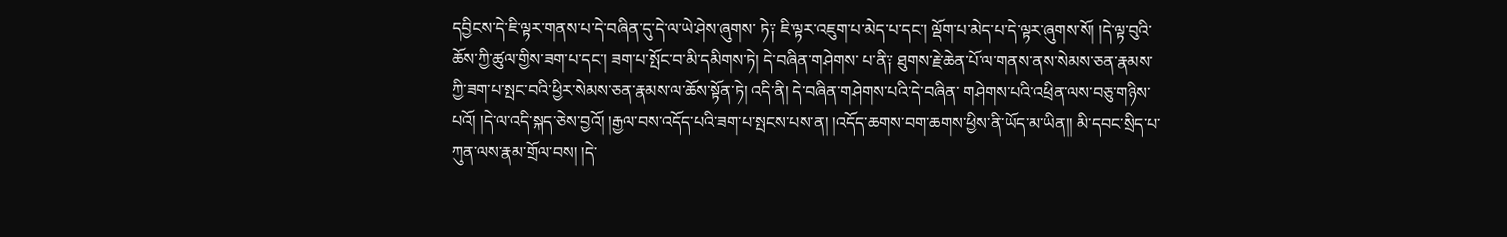དབྱིངས་དེ་ཇི་ལྟར་གནས་པ་དེ་བཞིན་དུ་དེ་ལ་ཡེ་ཤེས་ཞུགས་ ཏེ༑ ཇི་ལྟར་འཇུག་པ་མེད་པ་དང་། ལྡོག་པ་མེད་པ་དེ་ལྟར་ཞུགས་སོ། །དེ་ལྟ་བུའི་ཆོས་ཀྱི་ཚུལ་གྱིས་ཟག་པ་དང་། ཟག་པ་སྤོང་བ་མི་དམིགས་ཏེ། དེ་བཞིན་གཤེགས་ པ་ནི༑ ཐུགས་རྗེ་ཆེན་པོ་ལ་གནས་ནས་སེམས་ཅན་རྣམས་ཀྱི་ཟག་པ་སྤང་བའི་ཕྱིར་སེམས་ཅན་རྣམས་ལ་ཆོས་སྟོན་ཏེ། འདི་ནི། དེ་བཞིན་གཤེགས་པའི་དེ་བཞིན་ གཤེགས་པའི་འཕྲིན་ལས་བཅུ་གཉིས་པའོ། །དེ་ལ་འདི་སྐད་ཅེས་བྱའོ། །རྒྱལ་བས་འདོད་པའི་ཟག་པ་སྤངས་པས་ན། །འདོད་ཆགས་བག་ཆགས་ཕྱིས་ནི་ཡོད་མ་ཡིན།། མི་དབང་སྲིད་པ་ཀུན་ལས་རྣམ་གྲོལ་བས། །དེ་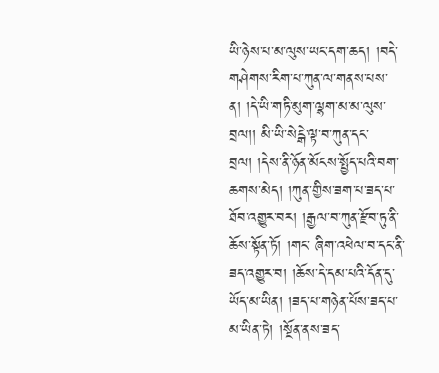ཡི་ཉེས་པ་མ་ལུས་ཡང་དག་ཆད། །བདེ་གཤེགས་རིག་པ་ཀུན་ལ་གནས་པས་ན། །དེ་ཡི་གཏི་མུག་ལྷག་མ་མ་ལུས་བྲལ།། མི་ཡི་སེངྒེ་ལྟ་བ་ཀུན་དང་བྲལ། །དེས་ནི་ཉོན་མོངས་སྤྱོད་པའི་བག་ཆགས་མེད། །ཀུན་གྱིས་ཟག་པ་ཟད་པ་ཐོབ་འགྱུར་བར། །རྒྱལ་བ་ཀུན་རྫོབ་ཏུ་ནི་ཆོས་སྟོན་ཏོ། །གང་ ཞིག་འཕེལ་བ་དང་ནི་ཟད་འགྱུར་བ། །ཆོས་དེ་དམ་པའི་དོན་དུ་ཡོད་མ་ཡིན། །ཟད་པ་གཉེན་པོས་ཟད་པ་མ་ཡིན་ཏེ། །སྔོན་ནས་ཟད་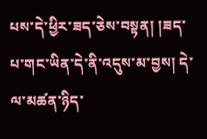པས་དེ་ཕྱིར་ཟད་ཅེས་བསྟན། །ཟད་ པ་གང་ཡིན་དེ་ནི་འདུས་མ་བྱས། དེ་ལ་མཚན་ཉིད་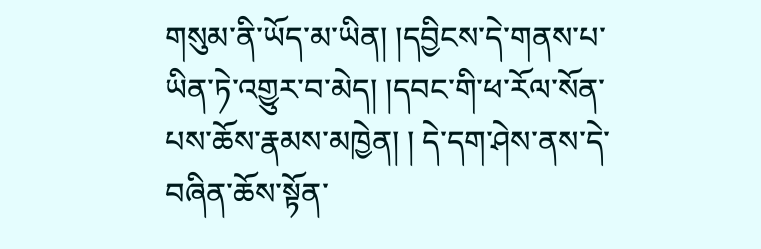གསུམ་ནི་ཡོད་མ་ཡིན། །དབྱིངས་དེ་གནས་པ་ཡིན་ཏེ་འགྱུར་བ་མེད། །དབང་གི་ཕ་རོལ་སོན་པས་ཆོས་རྣམས་མཁྱེན། ། དེ་དག་ཤེས་ནས་དེ་བཞིན་ཆོས་སྟོན་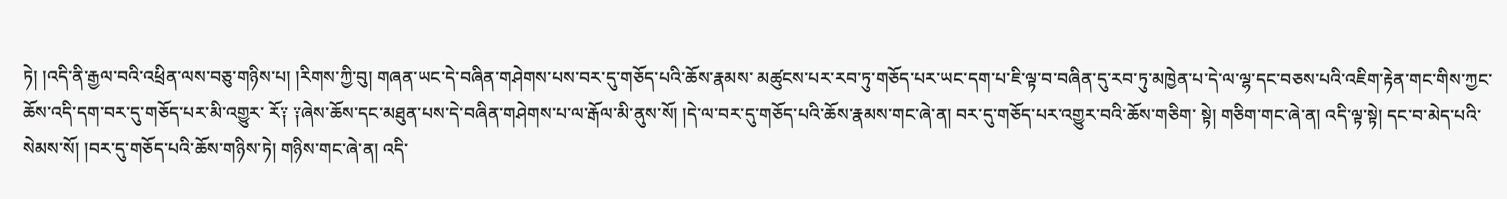ཏེ། །འདི་ནི་རྒྱལ་བའི་འཕྲིན་ལས་བཅུ་གཉིས་པ། །རིགས་ཀྱི་བུ། གཞན་ཡང་དེ་བཞིན་གཤེགས་པས་བར་དུ་གཅོད་པའི་ཆོས་རྣམས་ མཚུངས་པར་རབ་ཏུ་གཅོད་པར་ཡང་དག་པ་ཇི་ལྟ་བ་བཞིན་དུ་རབ་ཏུ་མཁྱེན་པ་དེ་ལ་ལྷ་དང་བཅས་པའི་འཇིག་རྟེན་གང་གིས་ཀྱང་ཆོས་འདི་དག་བར་དུ་གཅོད་པར་མི་འགྱུར་ རོ༑ ༑ཞེས་ཆོས་དང་མཐུན་པས་དེ་བཞིན་གཤེགས་པ་ལ་རྒོལ་མི་ནུས་སོ། །དེ་ལ་བར་དུ་གཅོད་པའི་ཆོས་རྣམས་གང་ཞེ་ན། བར་དུ་གཅོད་པར་འགྱུར་བའི་ཆོས་གཅིག་ སྟེ། གཅིག་གང་ཞེ་ན། འདི་ལྟ་སྟེ། དང་བ་མེད་པའི་སེམས་སོ། །བར་དུ་གཅོད་པའི་ཆོས་གཉིས་ཏེ། གཉིས་གང་ཞེ་ན། འདི་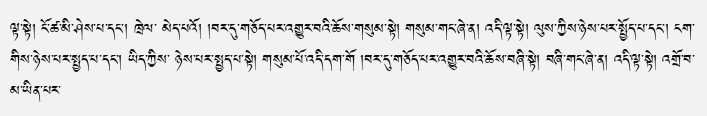ལྟ་སྟེ། ངོ་ཚ་མི་ཤེས་པ་དང་། ཁྲེལ་ མེད་པའོ། །བར་དུ་གཅོད་པར་འགྱུར་བའི་ཆོས་གསུམ་སྟེ། གསུམ་གང་ཞེ་ན། འདི་ལྟ་སྟེ། ལུས་ཀྱིས་ཉེས་པར་སྤྱོད་པ་དང་། ངག་གིས་ཉེས་པར་སྤྱད་པ་དང་། ཡིད་ཀྱིས་ ཉེས་པར་སྤྱད་པ་སྟེ། གསུམ་པོ་འདི་དག་གོ །བར་དུ་གཅོད་པར་འགྱུར་བའི་ཆོས་བཞི་སྟེ། བཞི་གང་ཞེ་ན། འདི་ལྟ་སྟེ། འགྲོ་བ་མ་ཡིན་པར་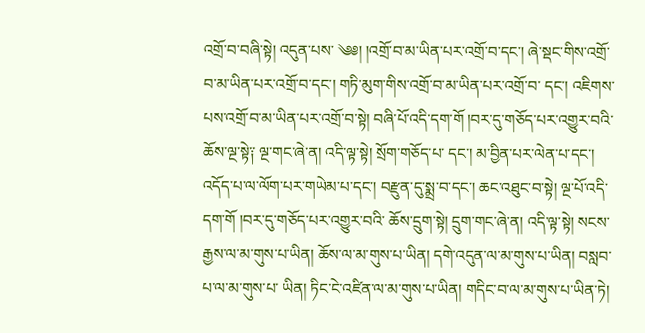འགྲོ་བ་བཞི་སྟེ། འདུན་པས་ ༄༅། །འགྲོ་བ་མ་ཡིན་པར་འགྲོ་བ་དང་། ཞེ་སྡང་གིས་འགྲོ་བ་མ་ཡིན་པར་འགྲོ་བ་དང་། གཏི་མུག་གིས་འགྲོ་བ་མ་ཡིན་པར་འགྲོ་བ་ དང་། འཇིགས་པས་འགྲོ་བ་མ་ཡིན་པར་འགྲོ་བ་སྟེ། བཞི་པོ་འདི་དག་གོ །བར་དུ་གཅོད་པར་འགྱུར་བའི་ཆོས་ལྔ་སྟེ༑ ལྔ་གང་ཞེ་ན། འདི་ལྟ་སྟེ། སྲོག་གཅོད་པ་ དང་། མ་བྱིན་པར་ལེན་པ་དང་། འདོད་པ་ལ་ལོག་པར་གཡེམ་པ་དང་། བརྫུན་དུ་སྨྲ་བ་དང་། ཆང་འཐུང་བ་སྟེ། ལྔ་པོ་འདི་དག་གོ །བར་དུ་གཅོད་པར་འགྱུར་བའི་ ཆོས་དྲུག་སྟེ། དྲུག་གང་ཞེ་ན། འདི་ལྟ་སྟེ། སངས་རྒྱས་ལ་མ་གུས་པ་ཡིན། ཆོས་ལ་མ་གུས་པ་ཡིན། དགེ་འདུན་ལ་མ་གུས་པ་ཡིན། བསླབ་པ་ལ་མ་གུས་པ་ ཡིན། ཏིང་ངེ་འཛིན་ལ་མ་གུས་པ་ཡིན། གདིང་བ་ལ་མ་གུས་པ་ཡིན་ཏེ།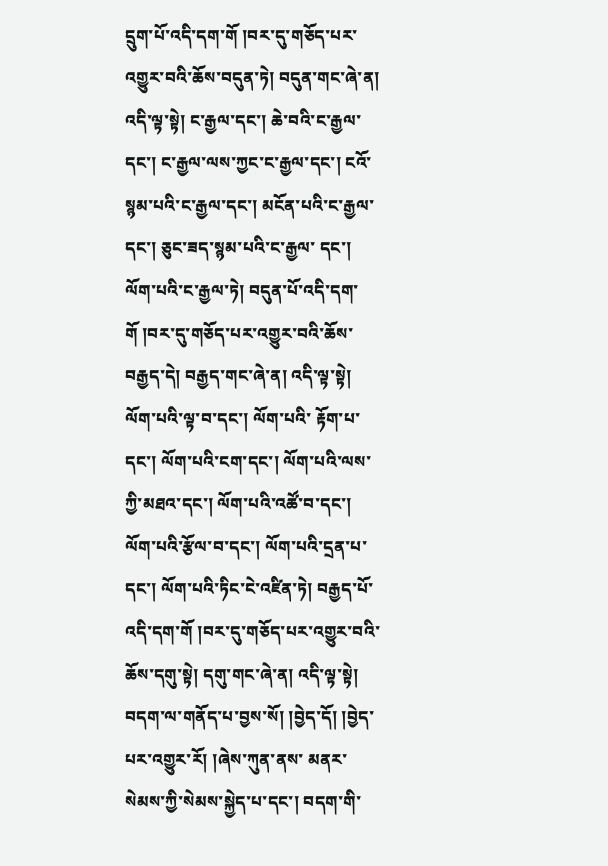དྲུག་པོ་འདི་དག་གོ །བར་དུ་གཅོད་པར་འགྱུར་བའི་ཆོས་བདུན་ཏེ། བདུན་གང་ཞེ་ན། འདི་ལྟ་སྟེ། ང་རྒྱལ་དང་། ཆེ་བའི་ང་རྒྱལ་དང་། ང་རྒྱལ་ལས་ཀྱང་ང་རྒྱལ་དང་། ངའོ་སྙམ་པའི་ང་རྒྱལ་དང་། མངོན་པའི་ང་རྒྱལ་དང་། ཅུང་ཟད་སྙམ་པའི་ང་རྒྱལ་ དང་། ལོག་པའི་ང་རྒྱལ་ཏེ། བདུན་པོ་འདི་དག་གོ །བར་དུ་གཅོད་པར་འགྱུར་བའི་ཆོས་བརྒྱད་དེ། བརྒྱད་གང་ཞེ་ན། འདི་ལྟ་སྟེ། ལོག་པའི་ལྟ་བ་དང་། ལོག་པའི་ རྟོག་པ་དང་། ལོག་པའི་ངག་དང་། ལོག་པའི་ལས་ཀྱི་མཐའ་དང་། ལོག་པའི་འཚོ་བ་དང་། ལོག་པའི་རྩོལ་བ་དང་། ལོག་པའི་དྲན་པ་དང་། ལོག་པའི་ཏིང་ངེ་འཛིན་ཏེ། བརྒྱད་པོ་འདི་དག་གོ །བར་དུ་གཅོད་པར་འགྱུར་བའི་ཆོས་དགུ་སྟེ། དགུ་གང་ཞེ་ན། འདི་ལྟ་སྟེ། བདག་ལ་གནོད་པ་བྱས་སོ། །བྱེད་དོ། །བྱེད་པར་འགྱུར་རོ། །ཞེས་ཀུན་ནས་ མནར་སེམས་ཀྱི་སེམས་སྐྱེད་པ་དང་། བདག་གི་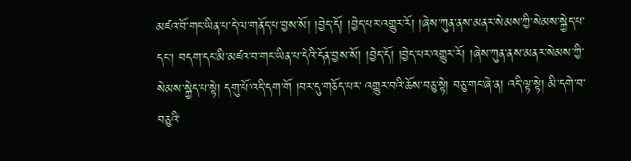མཛའ་བོ་གང་ཡིན་པ་དེ་ལ་གནོད་པ་བྱས་སོ། །བྱེད་དོ། །བྱེད་པར་འགྱུར་རོ། །ཞེས་ཀུན་ནས་མནར་སེམས་ཀྱི་སེམས་སྐྱེད་པ་དང་། བདག་དང་མི་མཛའ་བ་གང་ཡིན་པ་དེའི་དོན་བྱས་སོ། །བྱེད་དོ། །བྱེད་པར་འགྱུར་རོ། །ཞེས་ཀུན་ནས་མནར་སེམས་ཀྱི་སེམས་སྐྱེད་པ་སྟེ། དགུ་པོ་འདི་དག་གོ །བར་དུ་གཅོད་པར་ འགྱུར་བའི་ཆོས་བཅུ་སྟེ། བཅུ་གང་ཞེ་ན། འདི་ལྟ་སྟེ། མི་དགེ་བ་བཅུའི་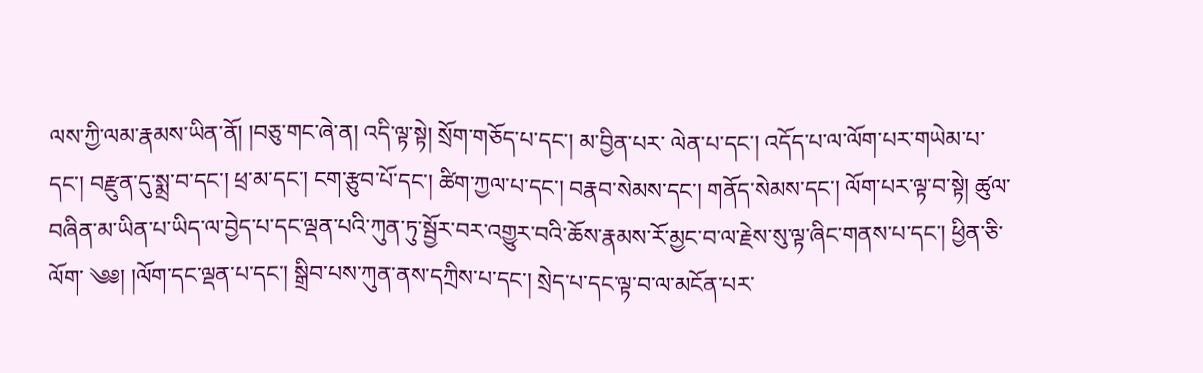ལས་ཀྱི་ལམ་རྣམས་ཡིན་ནོ། །བཅུ་གང་ཞེ་ན། འདི་ལྟ་སྟེ། སྲོག་གཅོད་པ་དང་། མ་བྱིན་པར་ ལེན་པ་དང་། འདོད་པ་ལ་ལོག་པར་གཡེམ་པ་དང་། བརྫུན་དུ་སྨྲ་བ་དང་། ཕྲ་མ་དང་། ངག་རྩུབ་པོ་དང་། ཚིག་ཀྱལ་པ་དང་། བརྣབ་སེམས་དང་། གནོད་སེམས་དང་། ལོག་པར་ལྟ་བ་སྟེ། ཚུལ་བཞིན་མ་ཡིན་པ་ཡིད་ལ་བྱེད་པ་དང་ལྡན་པའི་ཀུན་ཏུ་སྦྱོར་བར་འགྱུར་བའི་ཆོས་རྣམས་རོ་མྱང་བ་ལ་རྗེས་སུ་ལྟ་ཞིང་གནས་པ་དང་། ཕྱིན་ཅི་ལོག་ ༄༅། །ལོག་དང་ལྡན་པ་དང་། སྒྲིབ་པས་ཀུན་ནས་དཀྲིས་པ་དང་། སྲེད་པ་དང་ལྟ་བ་ལ་མངོན་པར་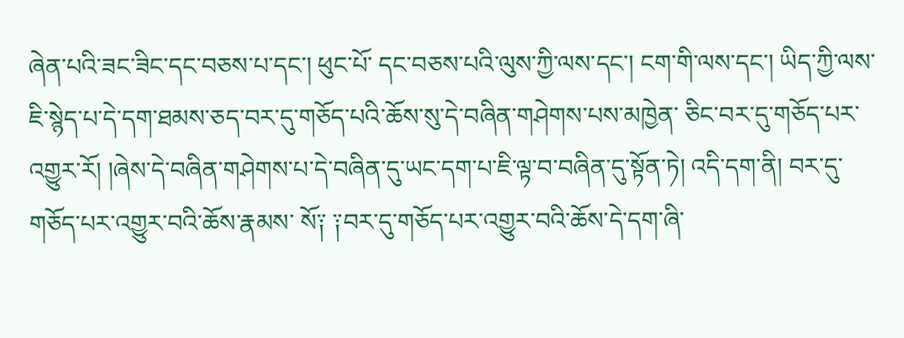ཞེན་པའི་ཟང་ཟིང་དང་བཅས་པ་དང་། ཕུང་པོ་ དང་བཅས་པའི་ལུས་ཀྱི་ལས་དང་། ངག་གི་ལས་དང་། ཡིད་ཀྱི་ལས་ཇི་སྙེད་པ་དེ་དག་ཐམས་ཅད་བར་དུ་གཅོད་པའི་ཆོས་སུ་དེ་བཞིན་གཤེགས་པས་མཁྱེན་ ཅིང་བར་དུ་གཅོད་པར་འགྱུར་རོ། །ཞེས་དེ་བཞིན་གཤེགས་པ་དེ་བཞིན་དུ་ཡང་དག་པ་ཇི་ལྟ་བ་བཞིན་དུ་སྟོན་ཏེ། འདི་དག་ནི། བར་དུ་གཅོད་པར་འགྱུར་བའི་ཆོས་རྣམས་ སོ༑ ༑བར་དུ་གཅོད་པར་འགྱུར་བའི་ཆོས་དེ་དག་ཞི་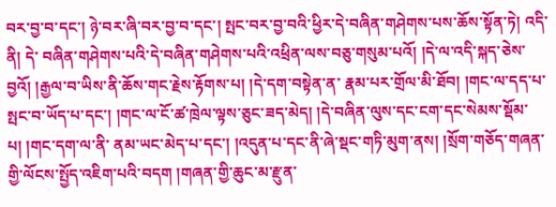བར་བྱ་བ་དང་། ཉེ་བར་ཞི་བར་བྱ་བ་དང་། སྤང་བར་བྱ་བའི་ཕྱིར་དེ་བཞིན་གཤེགས་པས་ཆོས་སྟོན་ཏེ། འདི་ནི། དེ་ བཞིན་གཤེགས་པའི་དེ་བཞིན་གཤེགས་པའི་འཕྲིན་ལས་བཅུ་གསུམ་པའོ། །དེ་ལ་འདི་སྐད་ཅེས་བྱའོ། །རྒྱལ་བ་ཡིས་ནི་ཆོས་གང་རྗེས་རྟོགས་པ། །དེ་དག་བསྟེན་ན་ རྣམ་པར་གྲོལ་མི་ཐོབ། །གང་ལ་དད་པ་སྤང་བ་ཡོད་པ་དང་། །གང་ལ་ངོ་ཚ་ཁྲེལ་ལྟས་ཅུང་ཟད་མེད། །དེ་བཞིན་ལུས་དང་ངག་དང་སེམས་སྡོམ་པ། །གང་དག་ལ་ནི་ ནམ་ཡང་མེད་པ་དང་། །འདུན་པ་དང་ནི་ཞེ་སྡང་གཏི་མུག་ནས། །སྲོག་གཅོད་གཞན་གྱི་ལོངས་སྤྱོད་འཇིག་པའི་བདག །གཞན་གྱི་ཆུང་མ་རྫུན་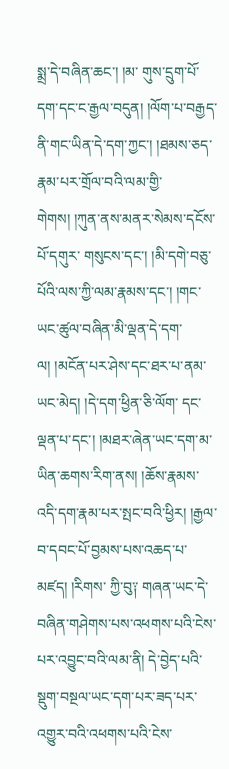སྨྲ་དེ་བཞིན་ཆང་། །མ་ གུས་དྲུག་པོ་དག་དང་ང་རྒྱལ་བདུན། །ལོག་པ་བརྒྱད་ནི་གང་ཡིན་དེ་དག་ཀྱང་། །ཐམས་ཅད་རྣམ་པར་གྲོལ་བའི་ལམ་གྱི་གེགས། །ཀུན་ནས་མནར་སེམས་དངོས་པོ་དགུར་ གསུངས་དང་། །མི་དགེ་བཅུ་པོའི་ལས་ཀྱི་ལམ་རྣམས་དང་། །གང་ཡང་ཚུལ་བཞིན་མི་ལྡན་དེ་དག་ལ། །མངོན་པར་ཤེས་དང་ཐར་པ་ནམ་ཡང་མེད། །དེ་དག་ཕྱིན་ཅི་ལོག་ དང་ལྡན་པ་དང་། །མཐར་ཞེན་ཡང་དག་མ་ཡིན་ཆགས་རིག་ནས། །ཆོས་རྣམས་འདི་དག་རྣམ་པར་སྤང་བའི་ཕྱིར། །རྒྱལ་བ་དབང་པོ་བྱམས་པས་འཆད་པ་མཛད། །རིགས་ ཀྱི་བུ༑ གཞན་ཡང་དེ་བཞིན་གཤེགས་པས་འཕགས་པའི་ངེས་པར་འབྱུང་བའི་ལམ་ནི། དེ་བྱེད་པའི་སྡུག་བསྔལ་ཡང་དག་པར་ཟད་པར་འགྱུར་བའི་འཕགས་པའི་ངེས་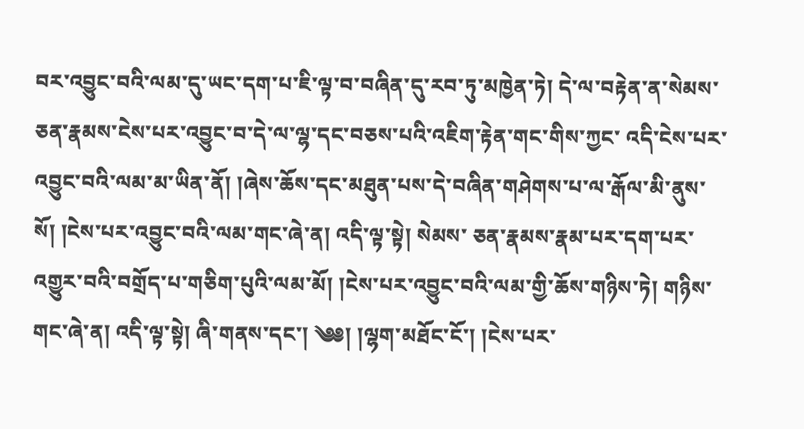བར་འབྱུང་བའི་ལམ་དུ་ཡང་དག་པ་ཇི་ལྟ་བ་བཞིན་དུ་རབ་ཏུ་མཁྱེན་ཏེ། དེ་ལ་བརྟེན་ན་སེམས་ཅན་རྣམས་ངེས་པར་འབྱུང་བ་དེ་ལ་ལྷ་དང་བཅས་པའི་འཇིག་རྟེན་གང་གིས་ཀྱང་ འདི་ངེས་པར་འབྱུང་བའི་ལམ་མ་ཡིན་ནོ། །ཞེས་ཆོས་དང་མཐུན་པས་དེ་བཞིན་གཤེགས་པ་ལ་རྒོལ་མི་ནུས་སོ། །ངེས་པར་འབྱུང་བའི་ལམ་གང་ཞེ་ན། འདི་ལྟ་སྟེ། སེམས་ ཅན་རྣམས་རྣམ་པར་དག་པར་འགྱུར་བའི་བགྲོད་པ་གཅིག་པུའི་ལམ་མོ། །ངེས་པར་འབྱུང་བའི་ལམ་གྱི་ཆོས་གཉིས་ཏེ། གཉིས་གང་ཞེ་ན། འདི་ལྟ་སྟེ། ཞི་གནས་དང་། ༄༅། །ལྷག་མཐོང་ངོ་། །ངེས་པར་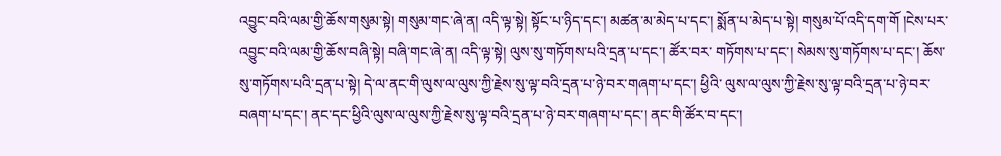འབྱུང་བའི་ལམ་གྱི་ཆོས་གསུམ་སྟེ། གསུམ་གང་ཞེ་ན། འདི་ལྟ་སྟེ། སྟོང་པ་ཉིད་དང་། མཚན་མ་མེད་པ་དང་། སྨོན་པ་མེད་པ་སྟེ། གསུམ་པོ་འདི་དག་གོ །ངེས་པར་འབྱུང་བའི་ལམ་གྱི་ཆོས་བཞི་སྟེ། བཞི་གང་ཞེ་ན། འདི་ལྟ་སྟེ། ལུས་སུ་གཏོགས་པའི་དྲན་པ་དང་། ཚོར་བར་ གཏོགས་པ་དང་། སེམས་སུ་གཏོགས་པ་དང་། ཆོས་སུ་གཏོགས་པའི་དྲན་པ་སྟེ། དེ་ལ་ནང་གི་ལུས་ལ་ལུས་ཀྱི་རྗེས་སུ་ལྟ་བའི་དྲན་པ་ཉེ་བར་གཞག་པ་དང་། ཕྱིའི་ ལུས་ལ་ལུས་ཀྱི་རྗེས་སུ་ལྟ་བའི་དྲན་པ་ཉེ་བར་བཞག་པ་དང་། ནང་དང་ཕྱིའི་ལུས་ལ་ལུས་ཀྱི་རྗེས་སུ་ལྟ་བའི་དྲན་པ་ཉེ་བར་གཞག་པ་དང་། ནང་གི་ཚོར་བ་དང་།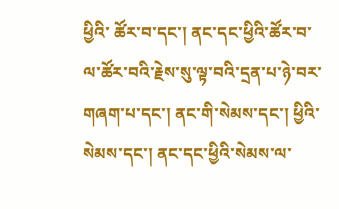ཕྱིའི་ ཚོར་བ་དང་། ནང་དང་ཕྱིའི་ཚོར་བ་ལ་ཚོར་བའི་རྗེས་སུ་ལྟ་བའི་དྲན་པ་ཉེ་བར་གཞག་པ་དང་། ནང་གི་སེམས་དང་། ཕྱིའི་སེམས་དང་། ནང་དང་ཕྱིའི་སེམས་ལ་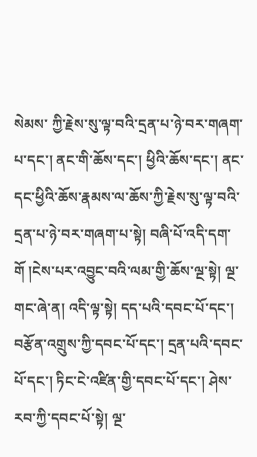སེམས་ ཀྱི་རྗེས་སུ་ལྟ་བའི་དྲན་པ་ཉེ་བར་གཞག་པ་དང་། ནང་གི་ཆོས་དང་། ཕྱིའི་ཆོས་དང་། ནང་དང་ཕྱིའི་ཆོས་རྣམས་ལ་ཆོས་ཀྱི་རྗེས་སུ་ལྟ་བའི་དྲན་པ་ཉེ་བར་གཞག་པ་སྟེ། བཞི་པོ་འདི་དག་གོ །ངེས་པར་འབྱུང་བའི་ལམ་གྱི་ཆོས་ལྔ་སྟེ། ལྔ་གང་ཞེ་ན། འདི་ལྟ་སྟེ། དད་པའི་དབང་པོ་དང་། བརྩོན་འགྲུས་ཀྱི་དབང་པོ་དང་། དྲན་པའི་དབང་ པོ་དང་། ཏིང་ངེ་འཛིན་གྱི་དབང་པོ་དང་། ཤེས་རབ་ཀྱི་དབང་པོ་སྟེ། ལྔ་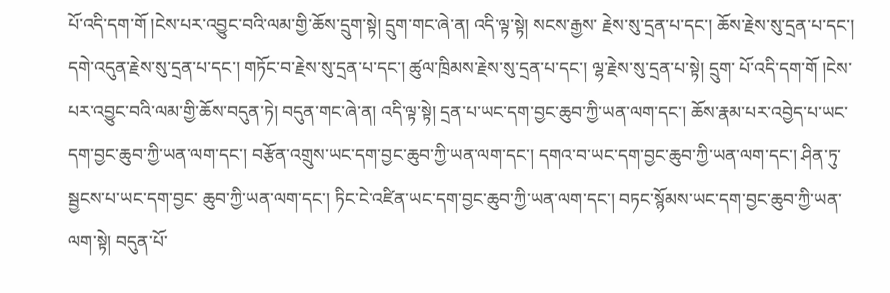པོ་འདི་དག་གོ །ངེས་པར་འབྱུང་བའི་ལམ་གྱི་ཆོས་དྲུག་སྟེ། དྲུག་གང་ཞེ་ན། འདི་ལྟ་སྟེ། སངས་རྒྱས་ རྗེས་སུ་དྲན་པ་དང་། ཆོས་རྗེས་སུ་དྲན་པ་དང་། དགེ་འདུན་རྗེས་སུ་དྲན་པ་དང་། གཏོང་བ་རྗེས་སུ་དྲན་པ་དང་། ཚུལ་ཁྲིམས་རྗེས་སུ་དྲན་པ་དང་། ལྷ་རྗེས་སུ་དྲན་པ་སྟེ། དྲུག་ པོ་འདི་དག་གོ །ངེས་པར་འབྱུང་བའི་ལམ་གྱི་ཆོས་བདུན་ཏེ། བདུན་གང་ཞེ་ན། འདི་ལྟ་སྟེ། དྲན་པ་ཡང་དག་བྱང་ཆུབ་ཀྱི་ཡན་ལག་དང་། ཆོས་རྣམ་པར་འབྱེད་པ་ཡང་ དག་བྱང་ཆུབ་ཀྱི་ཡན་ལག་དང་། བརྩོན་འགྲུས་ཡང་དག་བྱང་ཆུབ་ཀྱི་ཡན་ལག་དང་། དགའ་བ་ཡང་དག་བྱང་ཆུབ་ཀྱི་ཡན་ལག་དང་། ཤིན་ཏུ་སྦྱངས་པ་ཡང་དག་བྱང་ ཆུབ་ཀྱི་ཡན་ལག་དང་། ཏིང་ངེ་འཛིན་ཡང་དག་བྱང་ཆུབ་ཀྱི་ཡན་ལག་དང་། བཏང་སྙོམས་ཡང་དག་བྱང་ཆུབ་ཀྱི་ཡན་ལག་སྟེ། བདུན་པོ་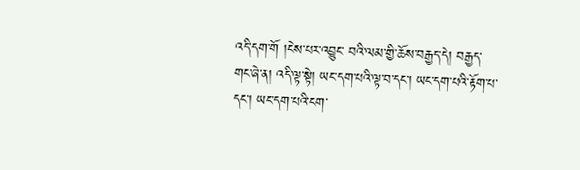འདི་དག་གོ །ངེས་པར་འབྱུང་ བའི་ལམ་གྱི་ཆོས་བརྒྱད་དེ། བརྒྱད་གང་ཞེ་ན། འདི་ལྟ་སྟེ། ཡང་དག་པའི་ལྟ་བ་དང་། ཡང་དག་པའི་རྟོག་པ་དང་། ཡང་དག་པའི་ངག་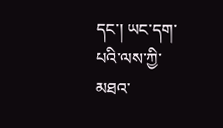དང་། ཡང་དག་པའི་ལས་ཀྱི་ མཐའ་